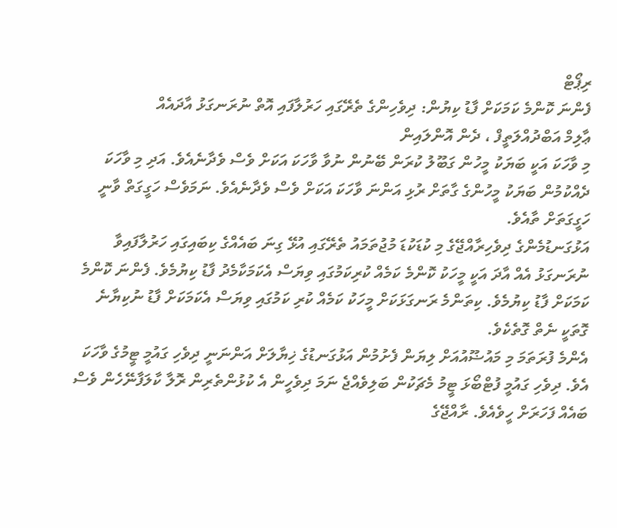ރިޕޯޓް
ފެންނަ ކޮންމެ ކަމަކަށް ފާޑު ކިޔުން: ދިވެހިންގެ ތެރޭގައި ހަރުލާފައި އޮތް ނުރަނގަޅު އާދައެއް
ޢާލިމް އަބްދުއްލަތީފް ، ދެން އޮންލައިން
މި ވާހަކަ އަކީ ބަޔަކު މީހުން ގަބޫލު ކުރަން ބޭނުން ނުވާ ވާހަކަ އަކަށް ވެސް ވެދާނެއެވެ. އަދި މި ވާހަކަ ދެއްކުމުން ބަޔަކު މީހުންގެ ގާތަށް ރުޅި އަންނަ ވާހަކަ އަކަށް ވެސް ވެދާނެއެވެ. ނަމަވެސް ހަގީގަތް ވާނީ ހަގީގަތަށް ތާއެވެ.
އަޅުގަނޑުމެންގެ ދިވެހިރާއްޖޭގެ މި ކުޑަކުޑަ މުޖުތަމައު ތެރޭގައި އުޅޭ ގިނަ ބައެއްގެ ކިބައިގައި ހަރުލާފައިވާ ނުރަނގަޅު އެއް އާދަ އަކީ މީހަކު ކޮންމެ ކަމެއް ކުރިކަމުގައި ވިޔަސް އެކަމަކާމެދު ފާޑު ކިޔުމެވެ. ފެންނަ ކޮންމެ ކަމަކަށް ފާޑު ކިޔުމެވެ. ކިތަންމެ ރަނގަޅަކަށް މީހަކު ކަމެއް ކުރި ކަމުގައި ވިޔަސް އެކަމަކަށް ފާޑު ނުކިޔާނެ ގޮތަކީ ނެތް ގޮތެކެވެ.
އެންމެ ފުރަތަމަ މި މައުޟޫއުއަށް ލިޔަން ފެށުމުން އަޅުގަނޑުގެ ޚިޔާލަށް އަންނަނީ ދިވެހި ގައުމީ ޓީމުގެ ވާހަކަ އެވެ. ދިވެހި ގައުމީ ފުޓްބޯޅަ ޓީމު މެޗަކުން ބަލިވެއްޖެ ނަމަ ދިވެހީން އެ ކުޅުންތެރިން ރޮލާ ކާލަފާނޭހެން ވެސް ބައެއް ފަހަރަށް ހީވެއެވެ. ރާއްޖޭގެ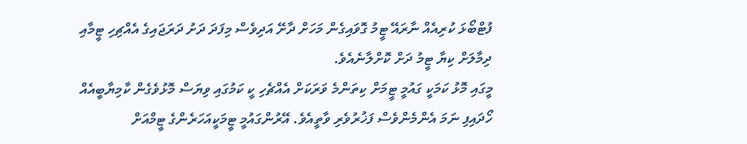ފުޓްބޯޅަ ކުރިއެއް ނާރައޭ ޓީމު ގޮވައިގެން މަހަށް ދާށޭ އަދިވެސް މިފަދަ ދަށު ދަރަޖައިގެ އެއްޗިހި ޓީމާއި ދިމާލަށް ކިޔާ ޓީމު ދަށް ކޮށްލާނެއެވެ.
މީގައި މޮޅު ކަމަކީ ގައުމީ ޓީމަށް ކިތަންމެ ވަރަކަށް އެއްޗެހި ކީ ކަމުގައި ވިޔަސް މޮޅުވެގެން ކާމިޔާބީއެއް ހޯދައިފި ނަމަ އެންމެންވެސް ފަޚުރުވެރި ވާތީއެވެ. އޭރުންގައުމީ ޓީމަކީއަހަރެންގެ ޓީމްއަށް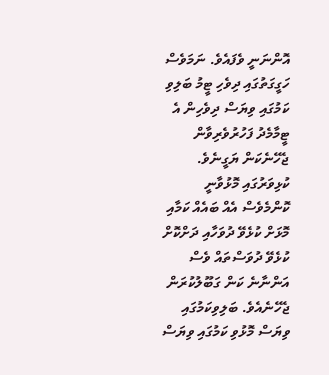އޮންނަނީ ވެފައެވެ. ނަމަވެސް ހަގީގަތުގައި ދިވެހި ޓީމު ބަލިވި ކަމުގައި ވިޔަސް ދިވެހިން އެ ޓީމާމެދު ފަހުރުވެރިވާން ޖެހޭނެކަން ޔަގީނެވެ. ކުޅިވަރުގައި މޮޅުވާނީ ކޮންމެވެސް އެއް ބައެއް ކަމާއި މޮޅަށް ކުޅެވޭ ދުވަހާއި ދަށްކޮށް ކުޅެވޭ ދުވަސްތައް ވެސް އަންނާނެ ކަން ގަބޫލުކުރަން ޖެހޭނެއެވެ. ބަލިވިކަމުގައި ވިޔަސް މޮޅުވި ކަމުގައި ވިޔަސް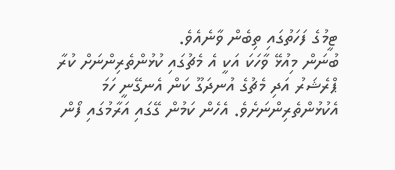ޓީމުގެ ފަހަތުގައި ތިބެން ވާނެއެވެ.
ބުނަން މިއުޅޭ ވާހަކަ އަކީ އެ މެޗުގައި ކުޅުންތެރިންނަށް ކުރާ ޕްރެޝަރު އަދި މެޗުގެ އުނދަގޫ ކަން އެނގޭނީ ހަމަ އެކުޅުންތެރިންނަށެވެ. އެހެން ކަމުން ގޭގައި އަރާމުގައި ފޯން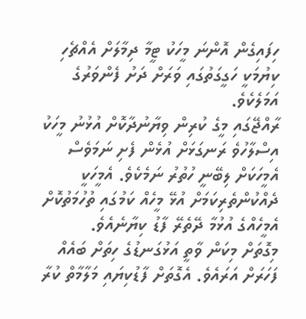ހިފައިގެން އޮންނަ މީހަކު ޓީމާ ދިމާލަށް އެއްޗެހި ކިޔުމަކީ ހަގީގަތުގައި ވަރަށް ދަށު ފެންވަރުގެ އަމަލެކެވެ.
ރާއްޖޭގައި މީގެ ކުރިން ވިޔާނުދާކޮށް އުޅުނު މީހަކު އިސްލާހުވެ ރަނގަޅަށް އުޅެން ފެށި ނަމަވެސް އެމީހަކަށް ލިބޭނީ ހުތުރު ނަމެކެވެ. އެމީހަކީ ދެއްކުންތެރިކަމަށް އުޅޭ މީހެއް ކަމުގައި ތުހުމަތުކޮށް އެމީހެއްގެ އުޅުމާ ދޭތެރޭ ފާޑު ކިޔާނެއެވެ.
މިގޮތަށް މިކަން ވާތީ އަޅުގަނޑުގެ ހިތަށް ބައެއް ފަހަރަށް އަރައެވެ. އެގޮތަށް ފާޑުކިޔައި މަލާމާތް ކުރާ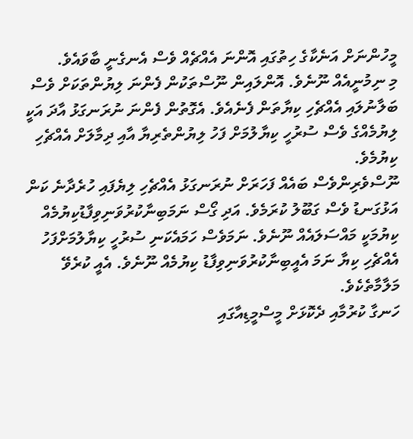މީހުންނަށް އަނެކާގެ ހިތުގައި އޮންނަ އެއްޗެއް ވެސް އެނގެނީ ބާވައެވެ.
މި ނިމުނީއެއް ނޫނެވެ. އޮންލައިން ނޫސްތަކުން ފެންނަ ލިޔުންތަކަށް ވެސް ބަލާނުލައި އެއްޗެހި ކިޔާތަން ފެނެއެވެ. އެގޮތުން ފެންނަ ނުރަނގަޅު އާދަ އަކީ ލިޔުމެއްގެ ވެސް ސުރުހީ ކިޔާލުމަށް ފަހު ލިޔުންތެރިޔާ އާއި ދިމާލަށް އެއްޗެހި ކިޔުމެވެ.
ނޫސްވެރިންވެސް ބައެއް ފަހަރަށް ނުރަނގަޅު އެއްޗެހި ލިޔެފައި ހުރެދާނެ ކަން އަޅުގަނޑު ވެސް ގަބޫލު ކުރަމެވެ. އަދި ގޯސް ނަމަބިނާކުރުވަނިވިފާޑުކިޔުމެއް ކިޔުމަކީ މައްސަލައެއް ނޫނެވެ. ނަމަވެސް ހަމައެކަނި ސުރުހީ ކިޔާލުމަށްފަހު އެއްޗެހި ކިޔާ ނަމަ އެއީބިނާކުރުވަނިވިފާޑު ކިޔުމެއް ނޫނެވެ. އެއީ ކުރެވޭ މަލާމާތެކެވެ.
ހަނގާ ކުރުމާއި ދެކޮޅަށް މީސްމީޑިއާގައި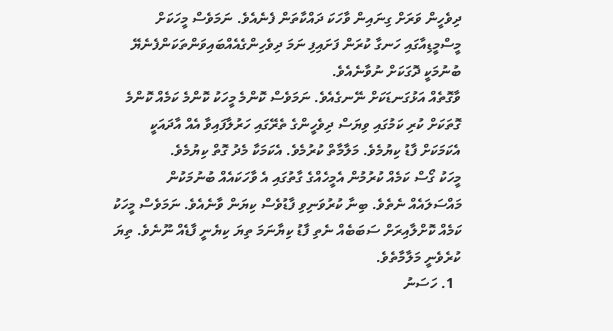ދިވެހީން ވަރަށް ގިނައިން ވާހަކަ ދައްކާތަން ފެނެއެވެ. ނަމަވެސް މީހަކަށް މީސްމީޑިއާގައި ހަނގާ ކުރަން ފަށައިފި ނަމަ ދިވެހިންގެއެއްބައިވަންތަކަންފެނެޔޭ ބުނުމަކީ ދޮގަކަށް ނުވާނެއެވެ.
ވާގޮތެއް އަޅުގަނޑަކަށް ނޭނގެއެވެ. ނަމަވެސް ކޮންމެ މީހަކު ކޮންމެ ކަމެއް ކޮންމެ ގޮތަކަށް ކުރި ކަމުގައި ވިޔަސް ދިވެހީންގެ ތެރޭގައި ހަރުލާފައިވާ އެއް އާދައަކީ އެކަމަކަށް ފާޑު ކިޔުމެވެ. މަލާމާތް ކުރުމެވެ. އެކަމަކާ މެދު ގޮތް ކިޔުމެވެ.
މީހަކު ގޯސް ކަމެއް ކުރުމުން އެމީހެއްގެ ގާތުގައި އެ ވާހަކައެއް ބުނުމަކުން މައްސަލައެއް ނެތެވެ. ބިނާ ކުރުވަނިވި ފާޑުވެސް ކިޔަން ވާނެއެވެ. ނަމަވެސް މީހަކު ކަމެއް ކޮށްލާއިރަށް ސަބަބެއް ނެތި ފާޑު ކިޔާނަމަ ތިޔަ ކިޔެނީ ފާޑެއް ނޫނެވެ. ތިޔަ ކުރެވެނީ މަލާމާތެވެ.
  1. ހަސަނު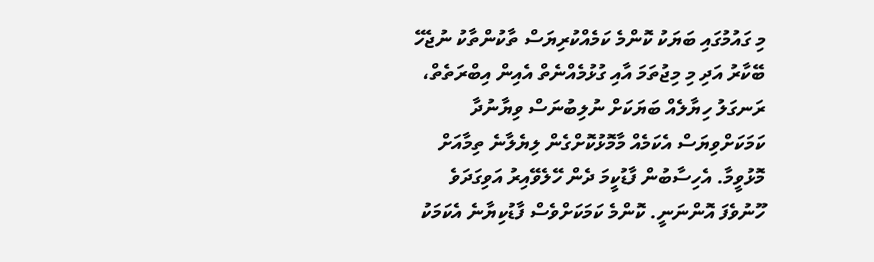މި ގައުމުގައި ބަޔަކު ކޮންމެ ކަމެއްކުރިޔަސް ތާކުންތާކު ނުޖެހޭ ބޭކާރު އަދި މި މިޖުތަމަ އާއި ގުޅުމެއްނެތް އެއިން އިބްރަތެތް، ރަނގަލު ހިޔާލެއް ބަޔަކަށް ނުލިބުނަސް ވިޔާނުދާ ކަމަކަށްވިޔަސް އެކަމެއް މާމޮޅުކޮށްގެން ލިޔެލާނެ ތިމާއަށް މޮޅުވީމާ. އެހިސާބުން ފާޑުކީމަ ދެން ހޭލެވޭއިރު އަވިގަދަވެ ހޫނުވެފަ އޮންނަނީ. ކޮންމެ ކަމަކަށްވެސް ފާޑުކިޔާނެ އެކަމަކު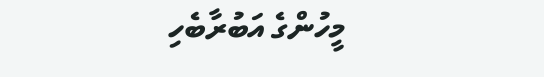މީހުންގެ އަބުރާބެހި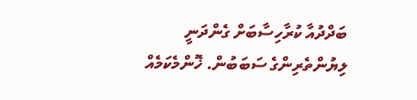ބަދްދުއާ ކުރާހިސާބަށް ގެންދަނީ ލިޔުންތެރިންގެ ސަބަބުން. ޚޮންމެކަމެއް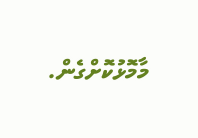މާމޮޅުކޮށްގެން.